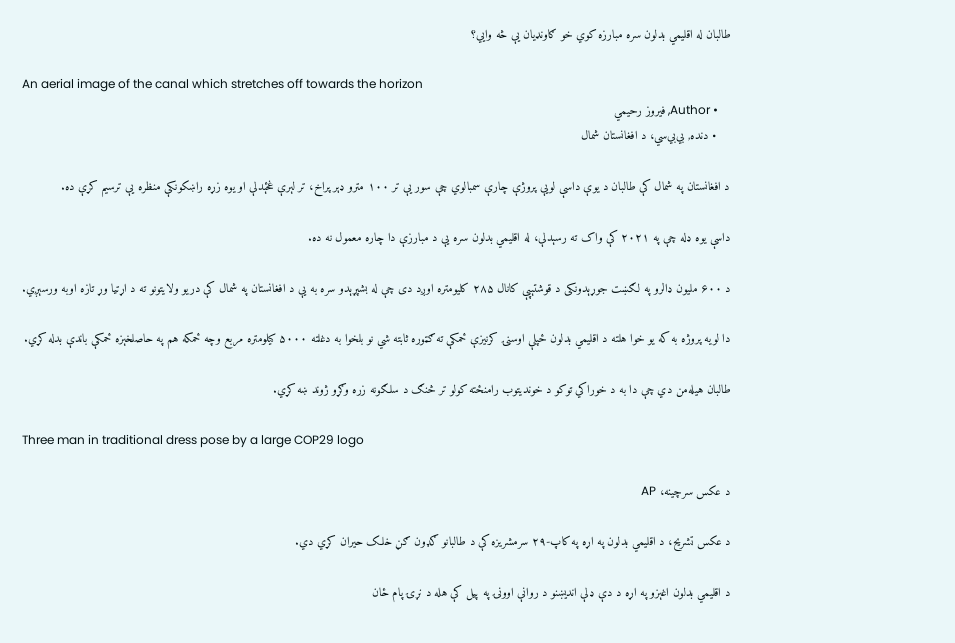طالبان له اقلیمي بدلون سره مبارزه کوي خو ګاونډیان یې څه وايي؟

An aerial image of the canal which stretches off towards the horizon
    • Author, فیروز رحیمي
    • دنده, بي‌بي‌سي،‌ د افغانستان شمال

د افغانستان په شمال کې طالبان د یوې داسې لویې پروژې چارې سمبالوي چې سور یې تر ۱۰۰ مترو ډېر پراخ، تر لېرې غځېدلې او یوه زړه راښکونکې منظره یې ترسیم کړې ده.

داسې یوه ډله چې په ۲۰۲۱ کې واک ته رسېدلې، له اقلیمي بدلون سره یې د مبارزې دا چاره معمول نه ده.

د ۶۰۰ ملیون ډالرو په لګښت جوړېدونکی د قوشتېپې کانال ۲۸۵ کلیومتره اوږد دی چې له بشپړېدو سره به یې د افغانستان په شمال کې دریو ولایتونو ته د اړتیا وړ تازه اوبه ورسېږي.

دا لویه پروژه به که یو خوا هلته د اقلیمي بدلون ځپلې اوسنۍ کرنیزې ځمکې ته ګټوره ثابته شي نو بلخوا به دغلته ۵۰۰۰ کیلومتره مربع وچه ځمکه هم په حاصلخېزه ځمکې باندې بدله کړي.

طالبان هیله‌من دي چې دا به د خوراکي‌ توکو د خوندیتوب رامنځته کولو تر څنګ د سلګونه زره وګړو ژوند ښه کړي.

Three man in traditional dress pose by a large COP29 logo

د عکس سرچینه، AP

د عکس تشریح، د اقلیمي بدلون په اړه په کاپ-۲۹ سرمشریزه کې د طالبانو ګډون ګڼ خلک حیران کړي دي.

د اقلیمي بدلون اغېزو په اړه د دې ډلې اندیښنو د روانې اوونۍ په پیل کې هله د نړۍ پام ځان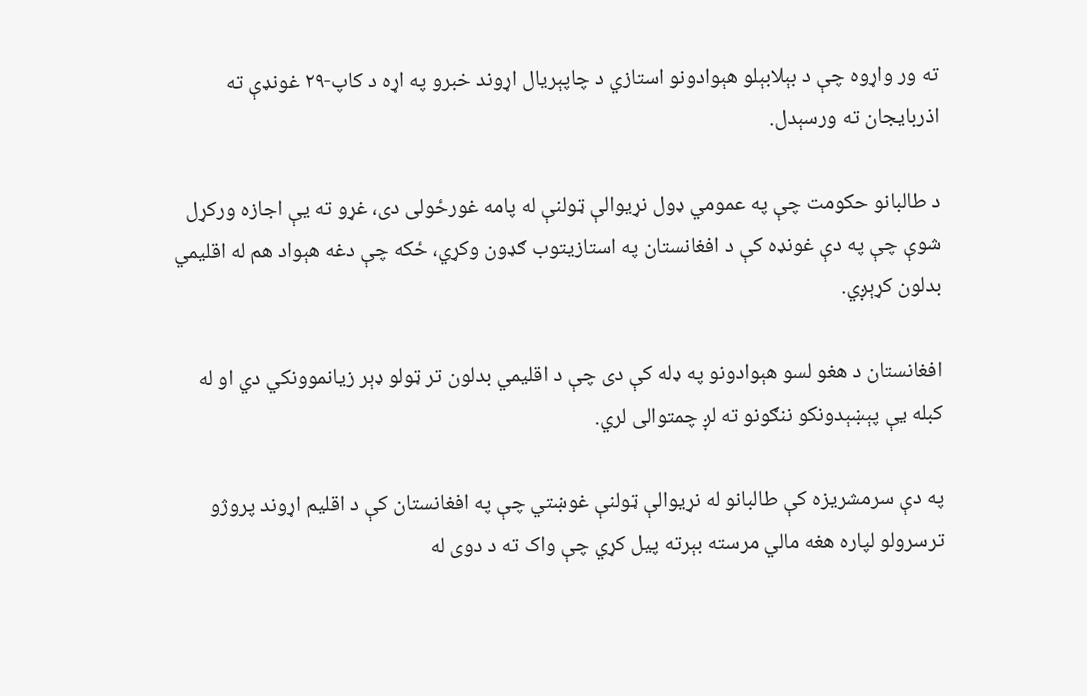ته ور واړوه چې د بېلابېلو هېوادونو استازي د چاپېریال اړوند خبرو په اړه د کاپ-۲۹ غونډې ته اذربایجان ته ورسېدل.

د طالبانو حکومت چې په عمومي ډول نړیوالې ټولنې له پامه غورځولی دی، غړو ته یې اجازه ورکړل شوې چې په دې غونډه کې د افغانستان په استازیتوب ګډون وکړي، ځکه چې دغه هېواد هم له اقلیمي بدلون کړېږي.

افغانستان د هغو لسو هېوادونو په ډله کې دی چې د اقلیمي بدلون تر ټولو ډېر زیانموونکي دي او له کبله یې پېښېدونکو ننګونو ته لږ چمتوالی لري.

په دې سرمشریزه کې طالبانو له نړیوالې ټولنې غوښتي چې په افغانستان کې د اقلیم اړوند پروژو ترسرولو لپاره هغه مالي مرسته بېرته پيل کړي چې واک ته د دوی له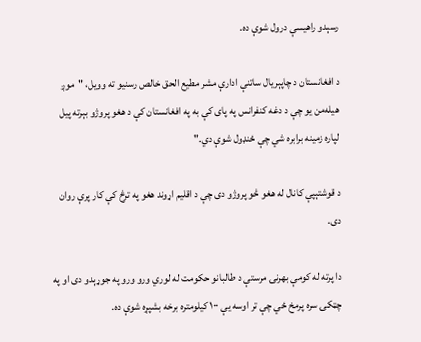رسېدو راهیسې درول شوې ده.

د افغانستان د چاپېریال ساتنې ادارې مشر مطیع الحق خالص رسنیو ته وویل، "موږ هیله‌من یو چې د دغه کنفرانس په پای کې به په افغانستان کې د هغو پروژو بېرته پیل لپاره زمینه برابره شي چې ځنډول شوې دي."

د قوشتېپې کانال له هغو څو پروژو دی چې د اقلیم اړوند هغو په ترڅ کې کار پرې روان دی.

دا پرته له کومې بهرنۍ مرستې د طالبانو حکومت له لوري ورو ورو په جوړېدو دی او په چټکۍ سره پرمخ ځي چې تر اوسه یې ۱۰۰ کیلومتره برخه بشپړه شوې ده.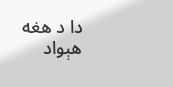دا د هغه هېواد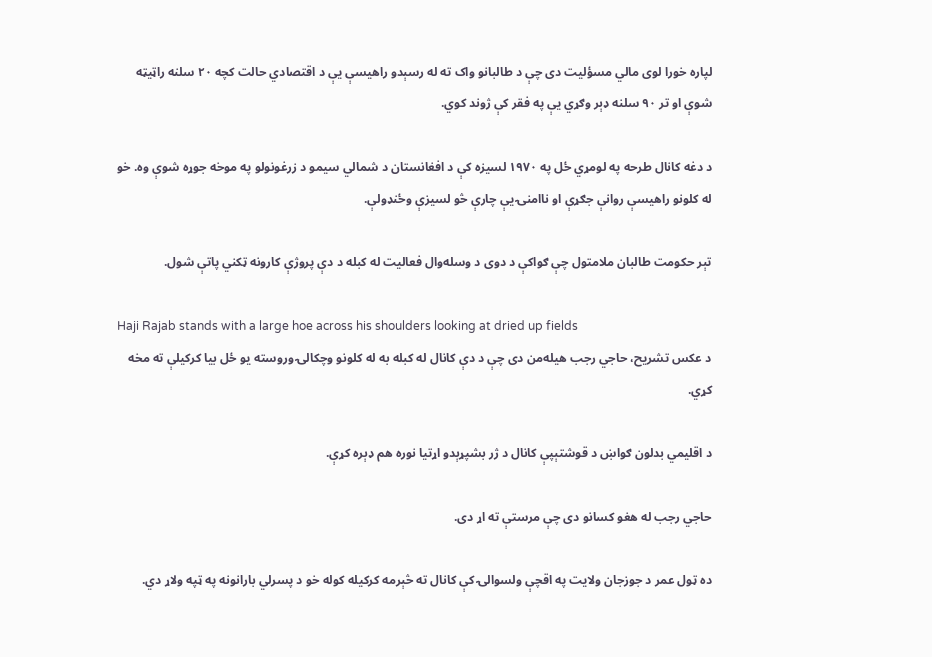لپاره خورا لوی مالي مسؤلیت دی چې د طالبانو واک ته له رسېدو راهیسې یې د اقتصادي حالت کچه ۲۰ سلنه راټيټه شوې او تر ۹۰ سلنه ډېر وګړي یې په فقر کې ژوند کوي.

د دغه کانال طرحه په لومړي ځل په ۱۹۷۰ لسیزه کې د افغانستان د شمالي سیمو د زرغونولو په موخه جوړه شوې وه. خو له کلونو راهیسې روانې جګړې او ناامنۍ یې چارې څو لسیزې وځنډولې.

تېر حکومت طالبان ملامتول چې ګواکې د دوی د وسله‌وال فعالیت له کبله د دې پروژې کارونه ټکني پاتې شول.

Haji Rajab stands with a large hoe across his shoulders looking at dried up fields
د عکس تشریح، حاجي رجب هیله‌من دی چې د دې کانال له کبله به له کلونو وچکالۍ وروسته یو ځل بیا کرکیلې ته مخه کړي.

د اقلیمي بدلون ګواښ د قوشتېپې کانال د ژر بشپړېدو اړتیا نوره هم ډېره کړې.

حاجي رجب له هغو کسانو دی چې مرستې ته اړ دی.

ده ټول عمر د جوزجان ولایت په اقچې ولسوالۍ کې کانال ته څېرمه کرکیله کوله خو د پسرلي بارانونه په ټپه ولاړ دي.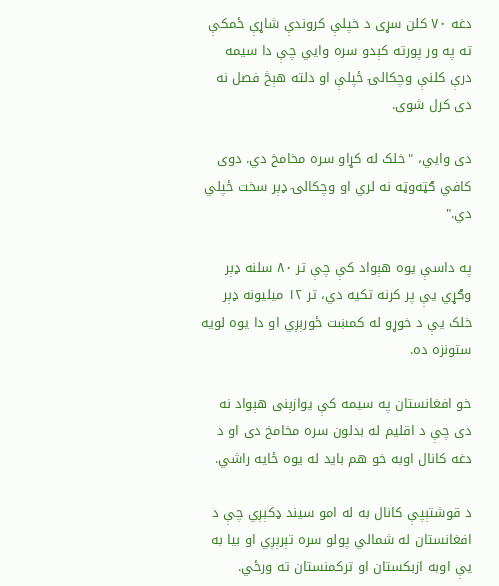دغه ۷۰ کلن سړی د خپلې کروندې شاړې ځمکې ته په ور پورته کېدو سره وايي چې دا سیمه درې کلنې وچکالۍ ځپلې او دلته هېڅ فصل نه دی کرل شوی.

دی وايي، "خلک له کړاو سره مخامخ دي. دوی کافي ګټه‌وټه نه لري او وچکالۍ ډېر سخت ځپلي دي."

په داسې یوه هېواد کې چې تر ۸۰ سلنه ډېر وګړي یې پر کرنه تکیه دي، تر ۱۲ میلیونه ډېر خلک یې د خوړو له کمښت ځورېږي او دا یوه لویه ستونزه ده.

خو افغانستان په سیمه کې یوازېنی هېواد نه دی چې د اقلیم له بدلون سره مخامخ دی او د دغه کانال اوبه خو هم باید له یوه ځایه راشي.

د قوشتېپې کانال به له امو سیند ډکېږي چې د افغانستان له شمالي پولو سره تېرېږي او بیا به یې اوبه ازبکستان او ترکمنستان ته ورځي.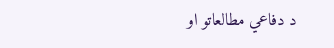د دفاعي مطالعاتو او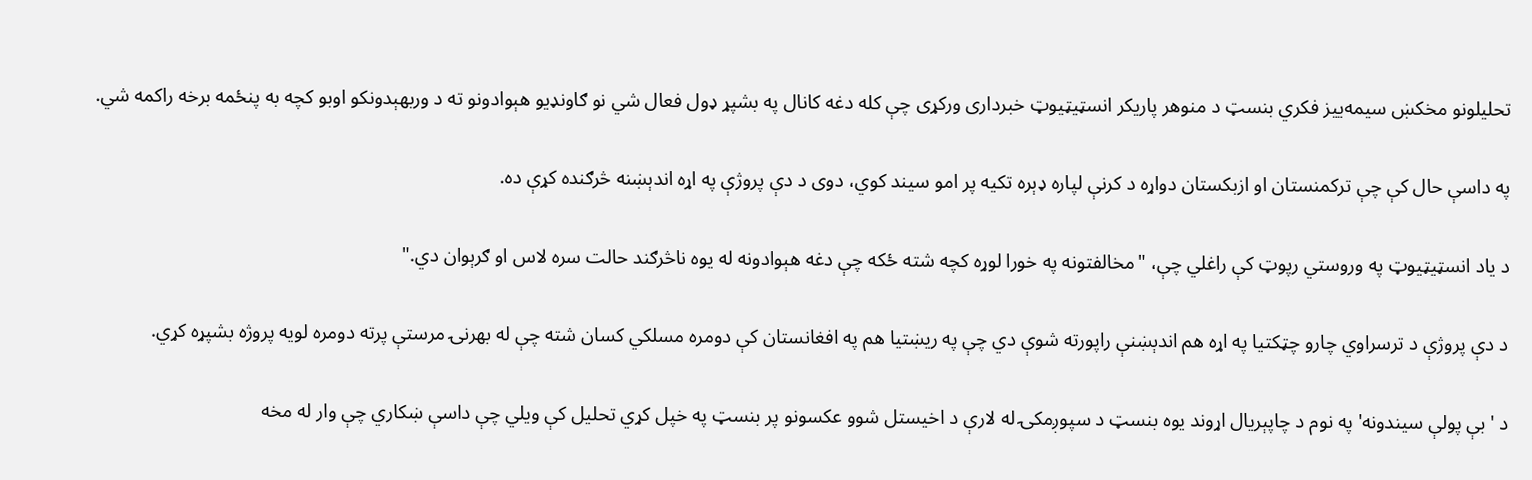تحلیلونو مخکښ سیمه‌ییز فکري بنسټ د منوهر پاریکر انسټیټیوټ خبرداری ورکړی چې کله دغه کانال په بشپړ ډول فعال شي نو ګاونډيو هېوادونو ته د وربهېدونکو اوبو کچه به پنځمه برخه راکمه شي.

په داسې حال کې چې ترکمنستان او ازبکستان دواړه د کرنې لپاره ډېره تکیه پر امو سیند کوي، دوی د دې پروژې په اړه اندېښنه څرګنده کړې ده.

د یاد انسټیټیوټ په وروستي رپوټ کې راغلي چې، "مخالفتونه په خورا لوړه کچه شته ځکه چې دغه هېوادونه له یوه ناڅرګند حالت سره لاس او ګرېوان دي."

د دې پروژې د ترسراوي چارو چټکتیا په اړه هم اندېښنې راپورته شوې دي چې په ریښتیا هم په افغانستان کې دومره مسلکي کسان شته چې له بهرنۍ مرستې پرته دومره لویه پروژه بشپړه کړي.

د 'بې پولې سیندونه' په نوم د چاپېریال اړوند یوه بنسټ د سپوږمکۍ له لارې د اخیستل شوو عکسونو پر بنسټ په خپل کړي تحلیل کې ویلي چې داسې ښکاري چې وار له مخه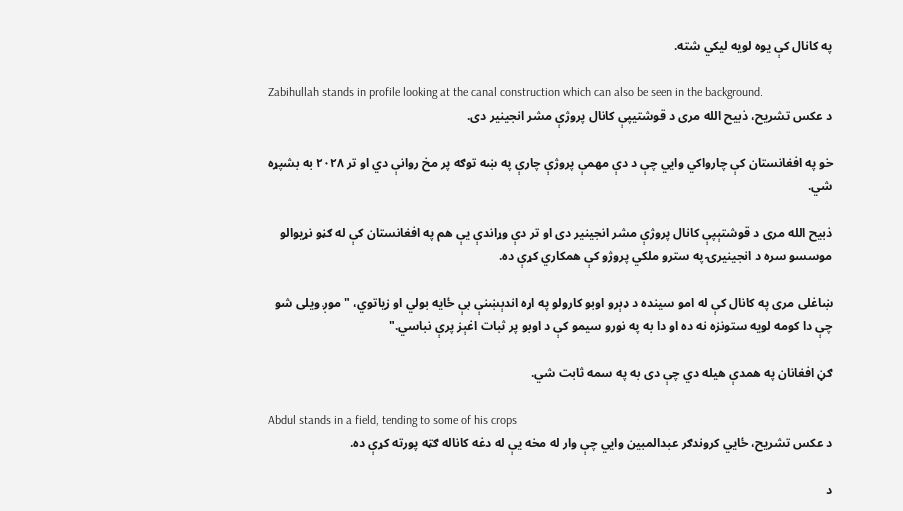په کانال کې یوه لویه لیکي شته.

Zabihullah stands in profile looking at the canal construction which can also be seen in the background.
د عکس تشریح، ذبیح الله مری د قوشتيپې کانال پروژې مشر انجینیر دی.

خو په افغانستان کې چارواکي وايي چې د دې مهمې پروژې چارې په ښه توګه پر مخ روانې دي او تر ۲۰۲۸ به بشپړه شي.

ذبیح الله مری د قوشتېپې کانال پروژې مشر انجینیر دی او تر دې وړاندې یې هم په افغانستان کې له ګڼو نړیوالو موسسو سره د انجینیرۍ په سترو ملکي‌ پروژو کې همکاري‌ کړې ده.

ښاغلی مری په کانال کې له امو سینده د ډېرو اوبو کارولو په اړه اندېښنې بې ځایه بولي او زیاتوي، "موږ ویلی شو چې دا کومه لویه ستونزه نه ده او دا به په نورو سیمو کې د اوبو پر ثبات اغېز پرې نباسي."

ګڼ افغانان په همدې هیله دي چې دی به په سمه ثابت شي.

Abdul stands in a field, tending to some of his crops
د عکس تشریح، ځايي کروندګر عبدالمبین وايي چې وار له مخه یې له دغه کاناله ګټه پورته کړې ده.

د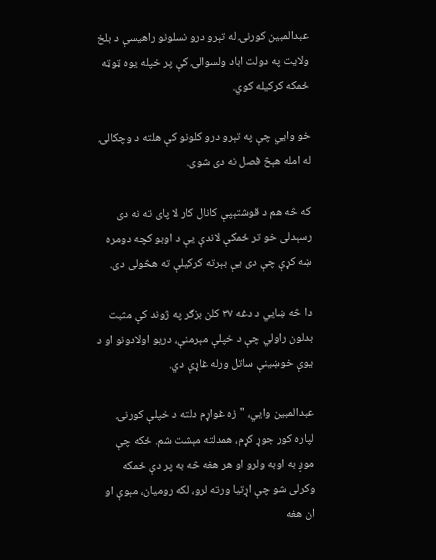عبدالمبین کورنۍ له تېرو درو نسلونو راهیسې د بلخ ولایت په دولت اباد ولسوالۍ کې پر خپله یوه ټوټه ځمکه کرکیله کوي.

خو وايي‌ چې په تېرو درو کلونو کې هلته د وچکالۍ له امله هېڅ فصل نه دی شوی.

که څه هم د قوشتېپې کانال کار لا پای ته نه دی رسېدلی خو تر ځمکې لاندې یې د اوبو کچه دومره ښه کړې چې دی یې بېرته کرکیلې ته هڅولی دی.

دا څه ښایي د دغه ۳۷ کلن بزګر په ژوند کې مثبت بدلون راولي چې د خپلې مېرمنې،‌ دریو اولادونو او د یوې خوښينې ساتل ورله غاړې دي.

عبدالمبین وايي، "زه غواړم دلته د خپلې کورنۍ لپاره کور جوړ کړم، همدلته مېشت شم. ځکه چې موږ به اوبه ولرو او هر هغه څه به پر دې ځمکه وکرلی شو چې اړتیا ورته لرو، لکه رومیان، مېوې او ان هغه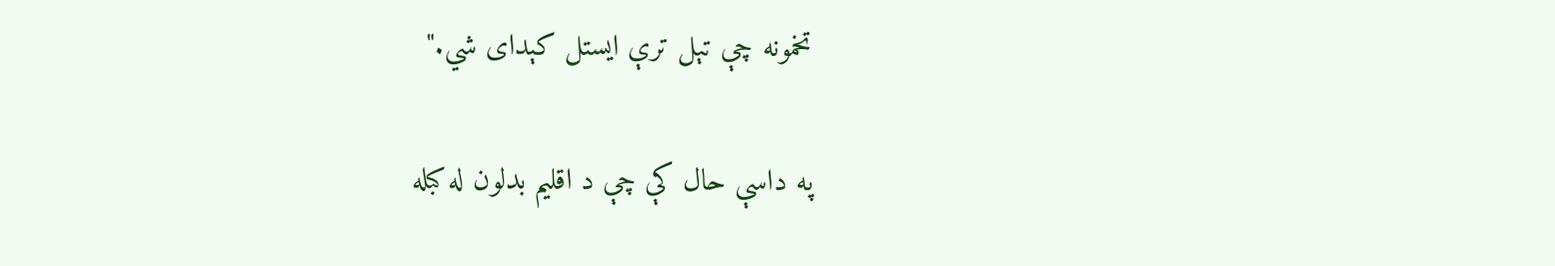تخمونه چې تېل ترې ایستل کېدای شي."

په داسې حال کې چې د اقلیم بدلون له کبله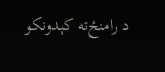د رامنځ‌ته کېدونکو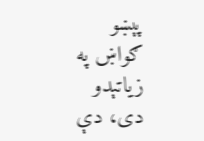پېښو ګواښ په زیاتېدو دی،‌ دې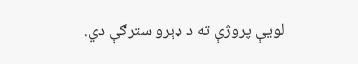لویې پروژې ته د ډېرو سترګې دي.